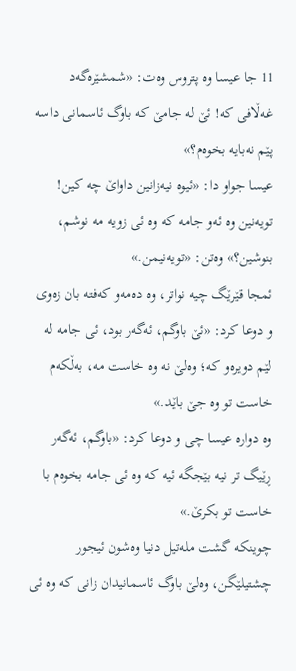11 جا عیسا وه پتروس وەت: «شمشێرەگەد غەڵافی که! ئێ له جامێ که باوگ ئاسمانی داسه پێم نەبایه بخوەم؟»
عیسا جواو دا: «ئیوه نيەزانين داواێ چه کین! تویەنين وه ئەو جامه که وه ئی زویه مه نوشم، بنوشین؟» وەتن: «تویەنیمن.»
ئمجا قێرێگ چیه نواتر، وه دەمەو کەفته بان زەوی و دوعا کرد: «ئێ باوگم، ئەگەر بود، ئی جامه له لێم دویرەو که؛ وەلێ نه وه خاست مه، بەڵکەم خاست تو وه جێ باێد.»
وه دواره عیسا چی و دوعا کرد: «باوگم، ئەگەر ڕێیگ تر نیه بێجگه ئیه که وه ئی جامه بخوەم با خاست تو بکرێ.»
چوینکه گشت ملەتیل دنیا وەشون ئیجور چشتیلێگن، وەلێ باوگ ئاسمانیدان زانی که وه ئی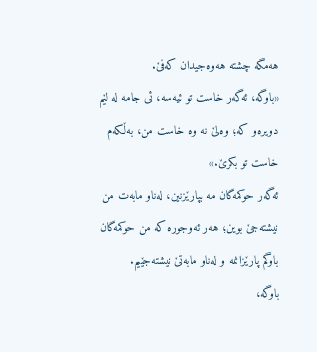هەمگه چشته هەوەجیدان کەفێ.
«باوگه، ئەگەر خاست تو ئیەسه، ئی جامه له لێم دویرەو که؛ وەلێ نه وه خاست من، بەڵکەم خاست تو بکرێ.»
ئەگەر حوکمەگان مه بپارێزنین، لەناو مابەت من نیشتەجێ بوین؛ هەر ئەوجورە که من حوکمەگان باوگم پارێزانمه و لەناو مابەتێ نیشتەجێیم.
باوگه،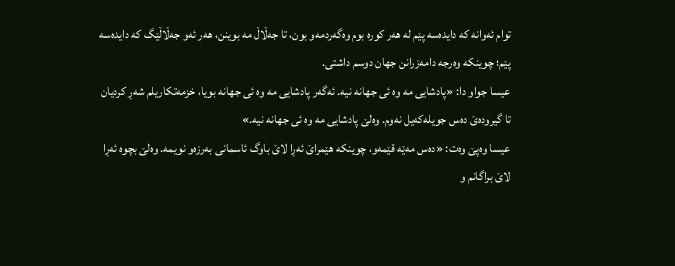توام ئەوانه که دایدەسه پێم له هەر کوره بوم وەگەردمەو بون، تا جەڵاڵ مه بوینن، هەر ئەو جەڵاڵێگ که دایدەسه پێم؛ چوینکه وەرجه دامەزرانن جهان دوسم داشتی.
عیسا جواو دا: «پادشایی مه وه ئی جهانه نیه. ئەگەر پادشایی مه وه ئی جهانه بویا، خزمەتکاریلم شەڕ کردیان تا گیرودەێ دەس جویلەکەیل نەوم. وەلێ پادشایی مه وه ئی جهانه نیه.»
عیسا وەپێ وەت: «دەس مەێه قێمەو، چوینکه هێمراێ ئەڕا لاێ باوگ ئاسمانی بەرزەو نویمه. وەلێ بچوه ئەڕا لاێ براگانم و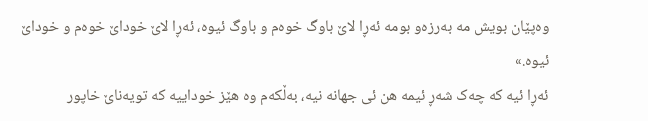وەپێان بویش مه بەرزەو بومه ئەڕا لاێ باوگ خوەم و باوگ ئیوه، ئەڕا لاێ خوداێ خوەم و خوداێ ئیوه.»
ئەڕا ئیه که چەک شەڕ ئیمه هن ئی جهانه نیه، بەڵکەم وه هێز خوداییه که تویەناێ خاپور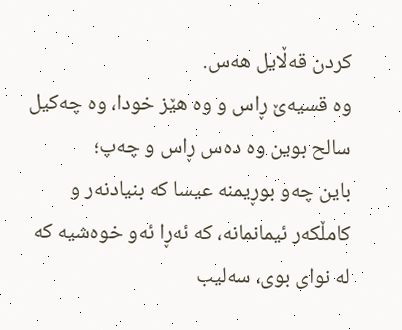کردن قەڵایل هەس.
وه قسیەێ ڕاس و وه هێز خودا، وه چەکیل سالح بوین وه دەس ڕاس و چەپ؛
باین چەو بوڕیمنه عیسا که بنیادنەر و کامڵکەر ئیمانمانه، که ئەڕا ئەو خوەشیه که له نوای بوی، سەلیب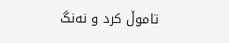تاموڵ کرد و نەنگ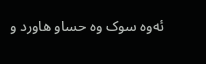ئەوه سوک وه حساو هاورد و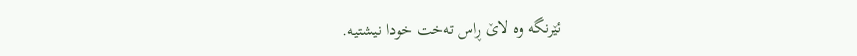ئێرنگه وه لاێ ڕاس تەخت خودا نيشتیه.